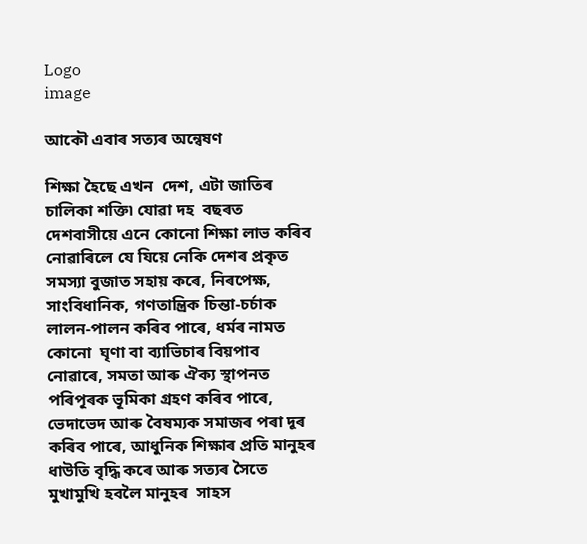Logo
image

আকৌ এবাৰ সত্যৰ অন্বেষণ

শিক্ষা হৈছে এখন  দেশ, এটা জাতিৰ চালিকা শক্তি৷ যোৱা দহ  বছৰত দেশবাসীয়ে এনে কোনো শিক্ষা লাভ কৰিব নোৱাৰিলে যে যিয়ে নেকি দেশৰ প্ৰকৃত সমস্যা বুজাত সহায় কৰে, নিৰপেক্ষ, সাংবিধানিক, গণতান্ত্ৰিক চিন্তা-চৰ্চাক লালন-পালন কৰিব পাৰে, ধৰ্মৰ নামত কোনো  ঘৃণা বা ব্যাভিচাৰ বিয়পাব নোৱাৰে, সমতা আৰু ঐক্য স্থাপনত পৰিপূৰক ভূমিকা গ্ৰহণ কৰিব পাৰে, ভেদাভেদ আৰু বৈষম্যক সমাজৰ পৰা দূৰ কৰিব পাৰে, আধুনিক শিক্ষাৰ প্ৰতি মানুহৰ ধাউতি বৃদ্ধি কৰে আৰু সত্যৰ সৈতে মুখামুখি হবলৈ মানুহৰ  সাহস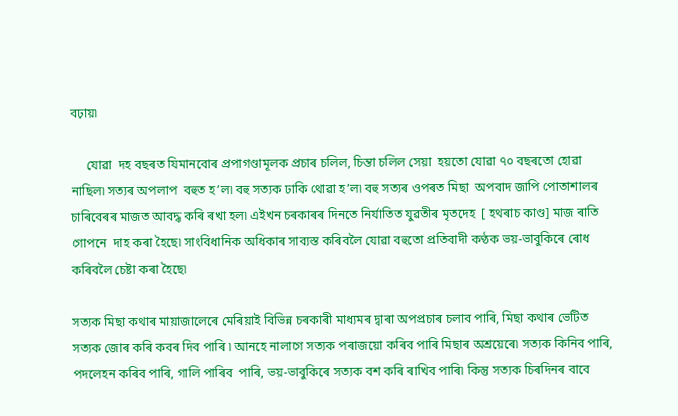বঢ়ায়৷

     যোৱা  দহ বছৰত যিমানবোৰ প্ৰপাগণ্ডামূলক প্ৰচাৰ চলিল, চিন্তা চলিল সেয়া  হয়তো যোৱা ৭০ বছৰতো হোৱা নাছিল৷ সত্যৰ অপলাপ  বহুত হ’ল৷ বহু সত্যক ঢাকি থোৱা হ’ল৷ বহু সত্যৰ ওপৰত মিছা  অপবাদ জাপি পোতাশালৰ চাৰিবেৰৰ মাজত আবদ্ধ কৰি ৰখা হল৷ এইখন চৰকাৰৰ দিনতে নিৰ্যাতিত যুৱতীৰ মৃতদেহ  [ হথৰাচ কাণ্ড] মাজ ৰাতি  গোপনে  দাহ কৰা হৈছে৷ সাংবিধানিক অধিকাৰ সাব্যস্ত কৰিবলৈ যোৱা বহুতো প্ৰতিবাদী কণ্ঠক ভয়-ভাবুকিৰে ৰোধ কৰিবলৈ চেষ্টা কৰা হৈছে৷

সত্যক মিছা কথাৰ মায়াজালেৰে মেৰিয়াই বিভিন্ন চৰকাৰী মাধ্যমৰ দ্বাৰা অপপ্ৰচাৰ চলাব পাৰি, মিছা কথাৰ ভেটিত সত্যক জোৰ কৰি কবৰ দিব পাৰি ৷ আনহে নালাগে সত্যক পৰাজয়ো কৰিব পাৰি মিছাৰ অশ্ৰয়েৰে৷ সত্যক কিনিব পাৰি, পদলেহন কৰিব পাৰি, গালি পাৰিব  পাৰি, ভয়-ভাবুকিৰে সত্যক বশ কৰি ৰাখিব পাৰি৷ কিন্তু সত্যক চিৰদিনৰ বাবে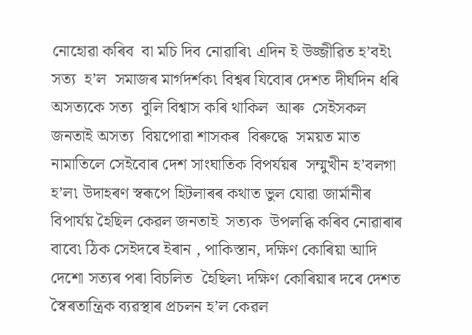নোহোৱা কৰিব  বা মচি দিব নোৱাৰি৷ এদিন ই উজ্জীৱিত হ’বই৷ সত্য  হ’ল  সমাজৰ মাৰ্গদৰ্শক৷ বিশ্বৰ যিবোৰ দেশত দীৰ্ঘদিন ধৰি অসত্যকে সত্য  বুলি বিশ্বাস কৰি থাকিল  আৰু  সেইসকল জনতাই অসত্য  বিয়পোৱা শাসকৰ  বিৰুদ্ধে  সময়ত মাত নামাতিলে সেইবোৰ দেশ সাংঘাতিক বিপৰ্যয়ৰ  সম্মুখীন হ’বলগা হ’ল৷ উদাহৰণ স্বৰূপে হিটলাৰৰ কথাত ভুল যোৱা জাৰ্মানীৰ বিপাৰ্যয় হৈছিল কেৱল জনতাই  সত্যক  উপলব্ধি কৰিব নোৱাৰাৰ বাবে৷ ঠিক সেইদৰে ইৰান , পাকিস্তান, দক্ষিণ কোৰিয়া আদি দেশো সত্যৰ পৰা বিচলিত  হৈছিল৷ দক্ষিণ কোৰিয়াৰ দৰে দেশত স্বৈৰতান্ত্ৰিক ব্যৱস্থাৰ প্ৰচলন হ’ল কেৱল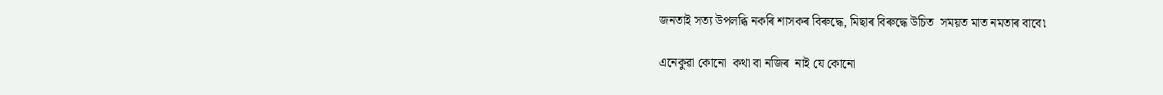জনতাই সত্য উপলব্ধি নকৰি শাসকৰ বিৰুদ্ধে, মিছাৰ বিৰুদ্ধে উচিত  সময়ত মাত নমতাৰ বাবে৷

এনেকুৱা কোনো  কথা বা নজিৰ  নাই যে কোনো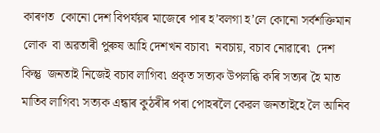কাৰণত  কোনো দেশ বিপৰ্যয়ৰ মাজেৰে পাৰ হ’বলগা হ’লে কোনো সৰ্বশক্তিমান লোক  বা অৱতাৰী পুৰুষ আহি দেশখন বচাব৷  নবচায়, বচাব নোৱাৰে৷  দেশ কিন্তু  জনতাই নিজেই বচাব লাগিব৷ প্ৰকৃত সত্যক উপলব্ধি কৰি সত্যৰ হৈ মাত মাতিব লাগিব৷ সত্যক এন্ধাৰ কুঠৰীৰ পৰা পোহৰলৈ কেৱল জনতাইহে লৈ আনিব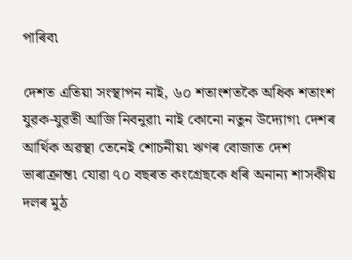পাৰিব৷

দেশত এতিয়া সংস্থাপন নাই, ৬০ শতাংশতকৈ অধিক শতাংশ যুৱক-যুৱতী আজি নিবনুৱা৷ নাই কোনো নতুন উদ্যোগ৷ দেশৰ আৰ্থিক অৱস্থা তেনেই শোচনীয়৷ ঋণৰ বোজাত দেশ ভাৰাক্ৰান্ত৷ যোৱা ৭০ বছৰত কংগ্ৰেছকে ধৰি অনান্য শাসকীয় দলৰ মুঠ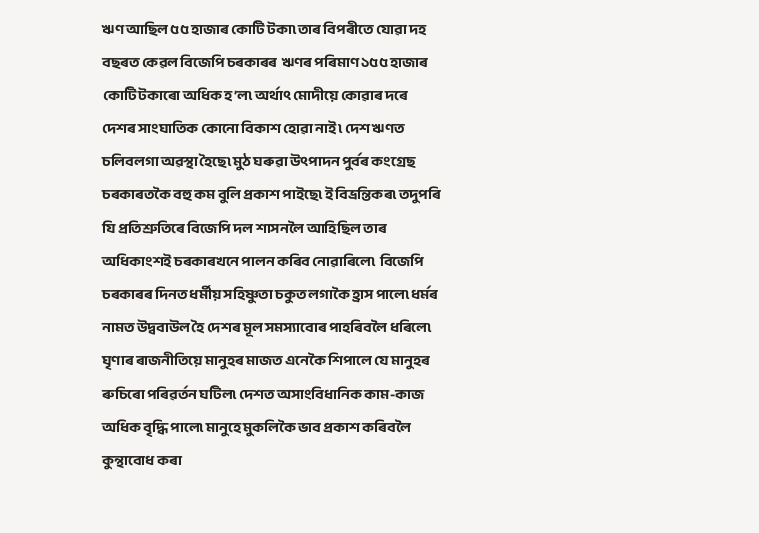ঋণ আছিল ৫৫ হাজাৰ কোটি টকা৷ তাৰ বিপৰীতে যোৱা দহ বছৰত কেৱল বিজেপি চৰকাৰৰ  ঋণৰ পৰিমাণ ১৫৫ হাজাৰ কোটি টকাৰো অধিক হ’ল৷ অৰ্থাৎ মোদীয়ে কোৱাৰ দৰে দেশৰ সাংঘাতিক কোনো বিকাশ হোৱা নাই ৷ দেশ ঋণত চলিবলগা অৱস্থা হৈছে৷ মুঠ ঘৰুৱা উৎপাদন পুৰ্বৰ কংগ্ৰেছ চৰকাৰতকৈ বহু কম বুলি প্ৰকাশ পাইছে৷ ই বিভ্ৰন্তিকৰ৷ তদুপৰি যি প্ৰতিশ্ৰুতিৰে বিজেপি দল শাসনলৈ আহিছিল তাৰ  অধিকাংশই চৰকাৰখনে পালন কৰিব নোৱাৰিলে৷  বিজেপি চৰকাৰৰ দিনত ধৰ্মীয় সহিষ্ণুতা চকুত লগাকৈ হ্ৰাস পালে৷ ধৰ্মৰ নামত উদ্ববাউল হৈ দেশৰ মূল সমস্যাবোৰ পাহৰিবলৈ ধৰিলে৷ ঘৃণাৰ ৰাজনীতিয়ে মানুহৰ মাজত এনেকৈ শিপালে যে মানুহৰ ৰুচিৰো পৰিৱৰ্তন ঘটিল৷ দেশত অসাংবিধানিক কাম-কাজ  অধিক বৃদ্ধি পালে৷ মানুহে মুকলিকৈ ভাব প্ৰকাশ কৰিবলৈ কুন্থাবোধ কৰা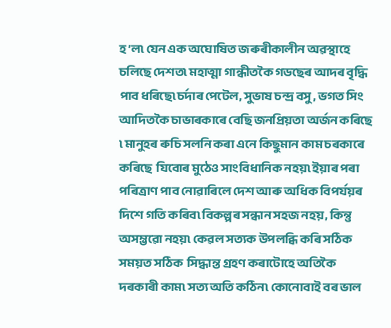হ’ল৷ যেন এক অঘোষিত জৰুৰীকালীন অৱস্থাহে  চলিছে দেশত৷ মহাত্মা গান্ধীতকৈ গডছেৰ আদৰ বৃদ্ধি পাব ধৰিছে৷ চৰ্দাৰ পেটেল, সুভাষ চন্দ্ৰ বসু, ভগত সিং আদিতকৈ চাভাৰকাৰে বেছি জনপ্ৰিয়তা অৰ্জন কৰিছে ৷ মানুহৰ ৰুচি সলনি কৰা এনে কিছুমান কাম চৰকাৰে কৰিছে  যিবোৰ মুঠেও সাংবিধানিক নহয়৷ ইয়াৰ পৰা পৰিত্ৰাণ পাব নোৱাৰিলে দেশ আৰু অধিক বিপৰ্যয়ৰ দিশে গতি কৰিব৷ বিকল্পৰ সন্ধান সহজ নহয়, কিন্তু অসম্ভৱো নহয়৷ কেৱল সত্যক উপলব্ধি কৰি সঠিক সময়ত সঠিক  সিদ্ধান্ত গ্ৰহণ কৰাটোহে অতিকৈ দৰকাৰী কাম৷ সত্য অতি কঠিন৷ কোনোবাই বৰ ভাল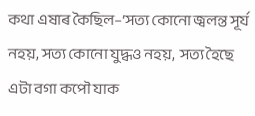কথা এষাৰ কৈছিল–‘সত্য কোনো জ্বলন্ত সূৰ্য নহয়, সত্য কোনো যুদ্ধও নহয়,  সত্য হৈছে এটা বগা কপৌ যাক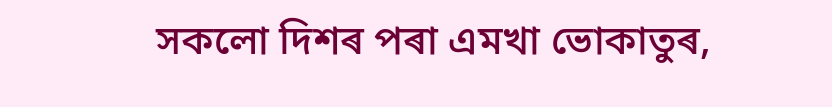সকলো দিশৰ পৰা এমখা ভোকাতুৰ,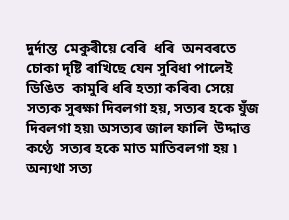দুৰ্দান্ত  মেকুৰীয়ে বেৰি  ধৰি  অনবৰতে  চোকা দৃষ্টি ৰাখিছে যেন সুবিধা পালেই ডিঙিত  কামুৰি ধৰি হত্যা কৰিব৷ সেয়ে সত্যক সুৰক্ষা দিবলগা হয়, সত্যৰ হকে যুঁজ দিবলগা হয়৷ অসত্যৰ জাল ফালি  উদ্দাত্ত কণ্ঠে  সত্যৰ হকে মাত মাতিবলগা হয় ৷ অন্যথা সত্য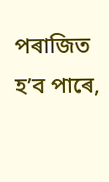পৰাজিত হ’ব পাৰে,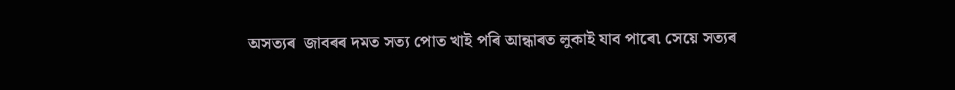অসত্যৰ  জাবৰৰ দমত সত্য পোত খাই পৰি আন্ধাৰত লুকাই যাব পাৰে৷ সেয়ে সত্যৰ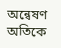অন্বেষণ অতিকে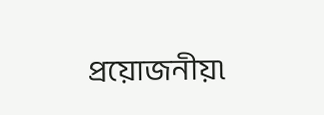প্ৰয়োজনীয়৷